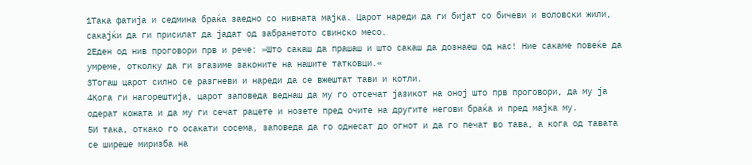1Така фатија и седмина браќа заедно со нивната мајка. Царот нареди да ги бијат со бичеви и воловски жили, сакајќи да ги присилат да јадат од забранетото свинско месо.
2Еден од нив проговори прв и рече: »Што сакаш да прашаш и што сакаш да дознаеш од нас! Ние сакаме повеќе да умреме, отколку да ги згазиме законите на нашите татковци.«
3Тогаш царот силно се разгневи и нареди да се вжештат тави и котли.
4Кога ги нагорештија, царот заповеда веднаш да му го отсечат јазикот на оној што прв проговори, да му ја одерат кожата и да му ги сечат рацете и нозете пред очите на другите негови браќа и пред мајка му.
5И така, откако го осакати сосема, заповеда да го однесат до огнот и да го печат во тава, а кога од тавата се ширеше миризба на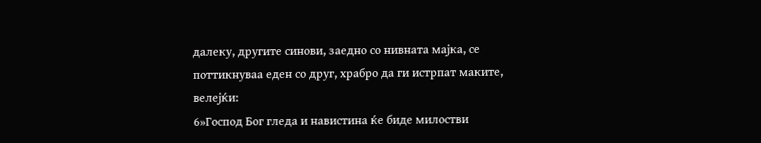далеку, другите синови, заедно со нивната мајка, се поттикнуваа еден со друг, храбро да ги истрпат маките, велејќи:
6»Господ Бог гледа и навистина ќе биде милостви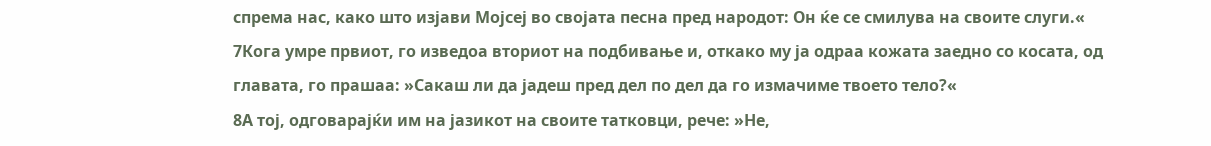спрема нас, како што изјави Мојсеј во својата песна пред народот: Он ќе се смилува на своите слуги.«
7Кога умре првиот, го изведоа вториот на подбивање и, откако му ја одраа кожата заедно со косата, од главата, го прашаа: »Сакаш ли да јадеш пред дел по дел да го измачиме твоето тело?«
8А тој, одговарајќи им на јазикот на своите татковци, рече: »Не,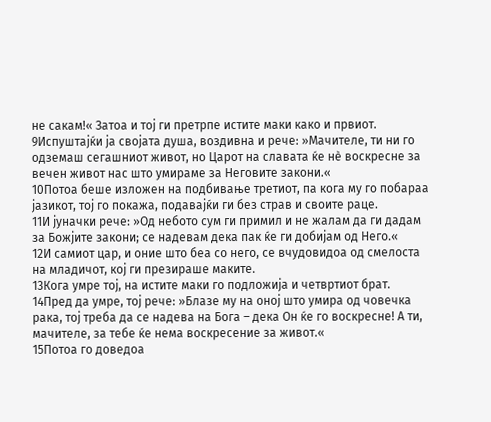не сакам!« Затоа и тој ги претрпе истите маки како и првиот.
9Испуштајќи ја својата душа, воздивна и рече: »Мачителе, ти ни го одземаш сегашниот живот, но Царот на славата ќе нѐ воскресне за вечен живот нас што умираме за Неговите закони.«
10Потоа беше изложен на подбивање третиот, па кога му го побараа јазикот, тој го покажа, подавајќи ги без страв и своите раце.
11И јуначки рече: »Од небото сум ги примил и не жалам да ги дадам за Божјите закони; се надевам дека пак ќе ги добијам од Него.«
12И самиот цар, и оние што беа со него, се вчудовидоа од смелоста на младичот, кој ги презираше маките.
13Кога умре тој, на истите маки го подложија и четвртиот брат.
14Пред да умре, тој рече: »Блазе му на оној што умира од човечка рака, тој треба да се надева на Бога – дека Он ќе го воскресне! А ти, мачителе, за тебе ќе нема воскресение за живот.«
15Потоа го доведоа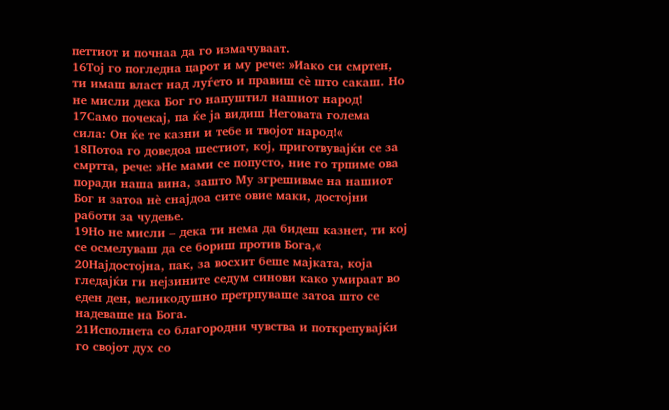петтиот и почнаа да го измачуваат.
16Тој го погледна царот и му рече: »Иако си смртен, ти имаш власт над луѓето и правиш сѐ што сакаш. Но не мисли дека Бог го напуштил нашиот народ!
17Само почекај, па ќе ја видиш Неговата голема сила: Он ќе те казни и тебе и твојот народ!«
18Потоа го доведоа шестиот, кој, приготвувајќи се за смртта, рече: »Не мами се попусто, ние го трпиме ова поради наша вина, зашто Му згрешивме на нашиот Бог и затоа нѐ снајдоа сите овие маки, достојни работи за чудење.
19Но не мисли – дека ти нема да бидеш казнет, ти кој се осмелуваш да се бориш против Бога,«
20Најдостојна, пак, за восхит беше мајката, која гледајќи ги нејзините седум синови како умираат во еден ден, великодушно претрпуваше затоа што се надеваше на Бога.
21Исполнета со благородни чувства и поткрепувајќи го својот дух со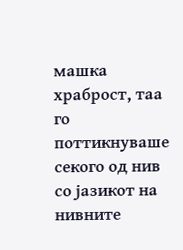машка храброст, таа го поттикнуваше секого од нив со јазикот на нивните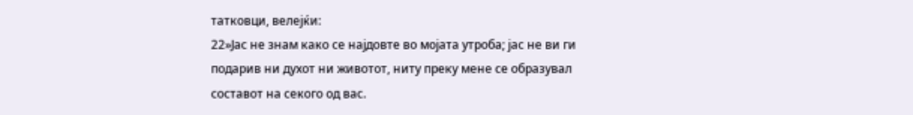татковци, велејќи:
22»Јас не знам како се најдовте во мојата утроба; јас не ви ги подарив ни духот ни животот, ниту преку мене се образувал составот на секого од вас.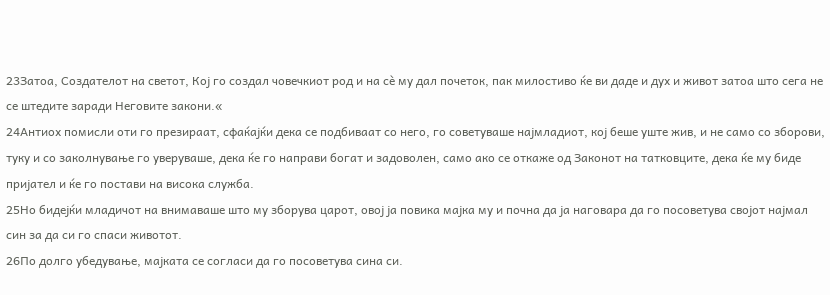23Затоа, Создателот на светот, Кој го создал човечкиот род и на сѐ му дал почеток, пак милостиво ќе ви даде и дух и живот затоа што сега не се штедите заради Неговите закони.«
24Антиох помисли оти го презираат, сфаќајќи дека се подбиваат со него, го советуваше најмладиот, кој беше уште жив, и не само со зборови, туку и со заколнување го уверуваше, дека ќе го направи богат и задоволен, само ако се откаже од Законот на татковците, дека ќе му биде пријател и ќе го постави на висока служба.
25Но бидејќи младичот на внимаваше што му зборува царот, овој ја повика мајка му и почна да ја наговара да го посоветува својот најмал син за да си го спаси животот.
26По долго убедување, мајката се согласи да го посоветува сина си.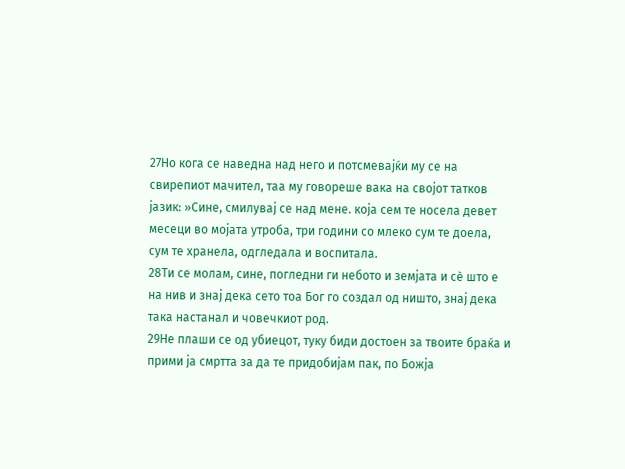27Но кога се наведна над него и потсмевајќи му се на свирепиот мачител, таа му говореше вака на својот татков јазик: »Сине, смилувај се над мене. која сем те носела девет месеци во мојата утроба, три години со млеко сум те доела, сум те хранела, одгледала и воспитала.
28Ти се молам, сине, погледни ги небото и земјата и сѐ што е на нив и знај дека сето тоа Бог го создал од ништо, знај дека така настанал и човечкиот род.
29Не плаши се од убиецот, туку биди достоен за твоите браќа и прими ја смртта за да те придобијам пак, по Божја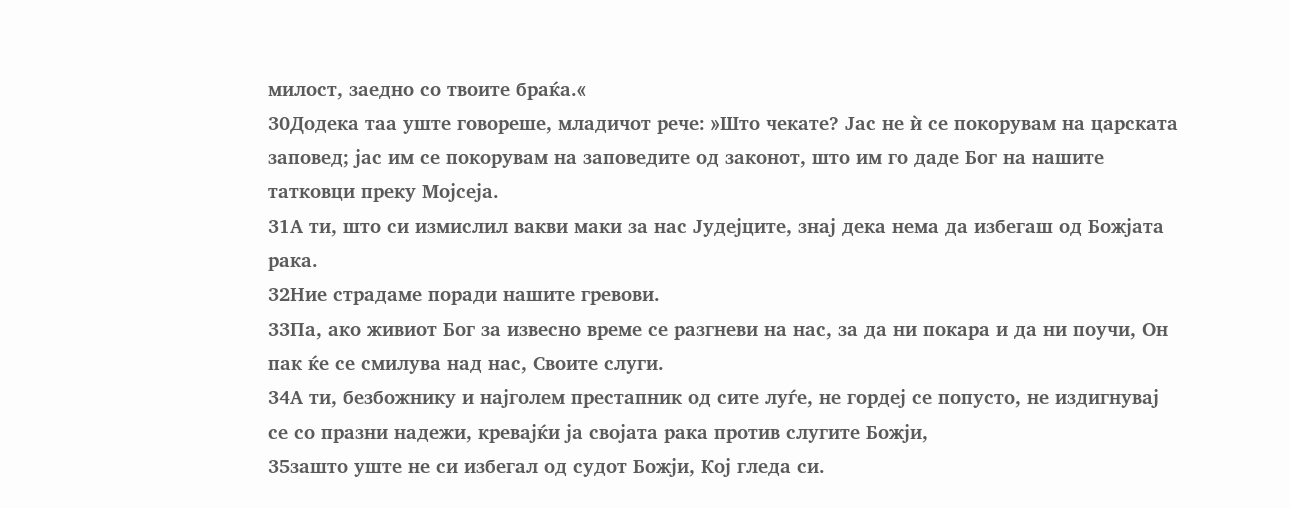милост, заедно со твоите браќа.«
30Додека таа уште говореше, младичот рече: »Што чекате? Јас не ѝ се покорувам на царската заповед; јас им се покорувам на заповедите од законот, што им го даде Бог на нашите татковци преку Мојсеја.
31А ти, што си измислил вакви маки за нас Јудејците, знај дека нема да избегаш од Божјата рака.
32Ние страдаме поради нашите гревови.
33Па, ако живиот Бог за извесно време се разгневи на нас, за да ни покара и да ни поучи, Он пак ќе се смилува над нас, Своите слуги.
34А ти, безбожнику и најголем престапник од сите луѓе, не гордеј се попусто, не издигнувај се со празни надежи, кревајќи ја својата рака против слугите Божји,
35зашто уште не си избегал од судот Божји, Кој гледа си.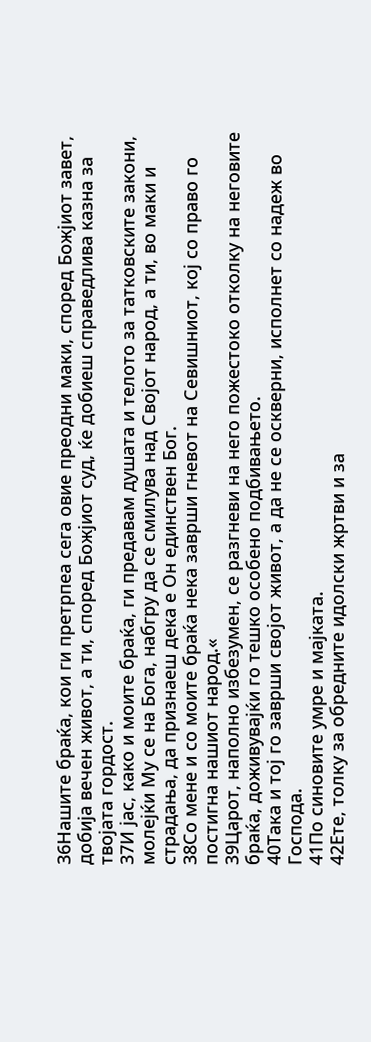36Нашите браќа, кои ги претрпеа сега овие преодни маки, според Божјиот завет, добија вечен живот, а ти, според Божјиот суд, ќе добиеш справедлива казна за твојата гордост.
37И јас, како и моите браќа, ги предавам душата и телото за татковските закони, молејќи Му се на Бога, набгру да се смилува над Својот народ, а ти, во маки и страдања, да признаеш дека е Он единствен Бог.
38Со мене и со моите браќа нека заврши гневот на Севишниот, кој со право го постигна нашиот народ.«
39Царот, наполно избезумен, се разгневи на него пожестоко отколку на неговите браќа, доживувајќи го тешко особено подбивањето.
40Така и тој го заврши својот живот, а да не се оскверни, исполнет со надеж во Господа.
41По синовите умре и мајката.
42Ете, толку за обредните идолски жртви и за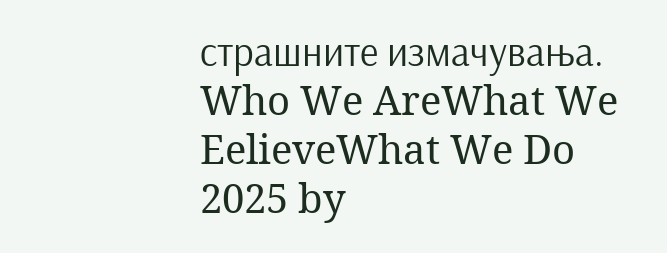страшните измачувања.
Who We AreWhat We EelieveWhat We Do
2025 by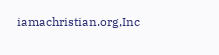iamachristian.org,Inc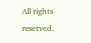All rights reserved.